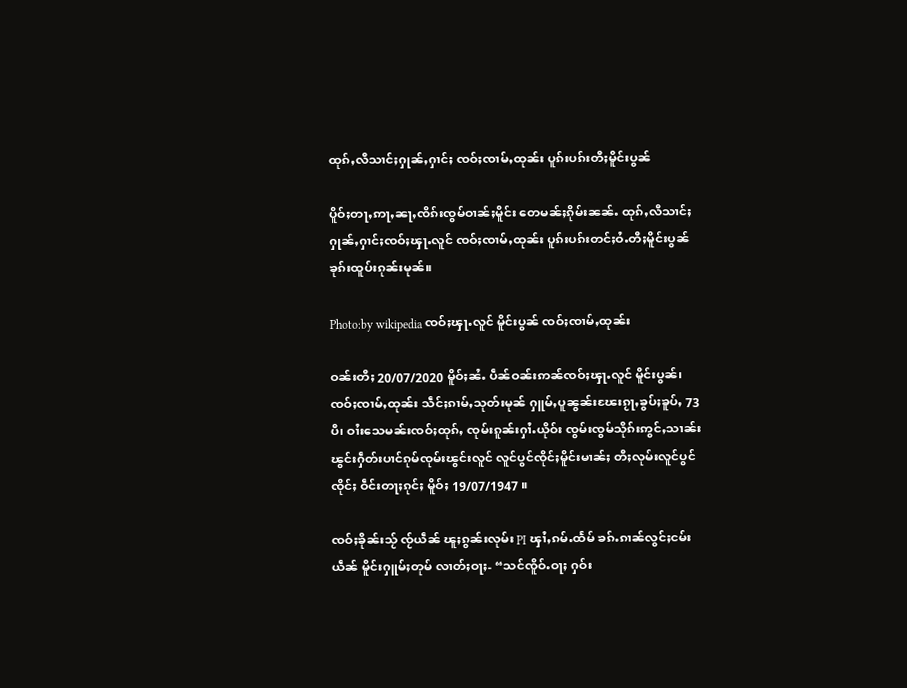ထုၵ်ႇလီသၢင်ႈႁုၼ်ႇႁၢင်ႈ ၸဝ်ႈၸၢမ်ႇထုၼ်း ပူၵ်းပၵ်းတီႈမိူင်းပွၼ်

ပိူဝ်ႈတႃႇဢႃႇၼႃႇၸိၵ်းၸွမ်ဝၢၼ်ႈမိူင်း တေမၼ်ႈၵိုမ်းၼၼ်ႉ ထုၵ်ႇလီသၢင်ႈ ႁုၼ်ႇႁၢင်ႈၸဝ်ႈၾႃႉလူင် ၸဝ်ႈၸၢမ်ႇထုၼ်း ပူၵ်းပၵ်းတင်ႈဝႆႉတီႈမိူင်းပွၼ် ၶုၵ်းထူပ်းၵုၼ်းမုၼ်။

Photo:by wikipedia ၸဝ်ႈၾႃႉလူင် မိူင်းပွၼ် ၸဝ်ႈၸၢမ်ႇထုၼ်း

ဝၼ်းတီႈ 20/07/2020 မိူဝ်ႈၼႆႉ ပဵၼ်ဝၼ်းဢၼ်ၸဝ်ႈၾႃႉလူင် မိူင်းပွၼ်၊ ၸဝ်ႈၸၢမ်ႇထုၼ်း သဵင်ႈၵၢမ်ႇသုတ်းမုၼ် ႁူမ်ႇပူၼွၼ်းၽႄးၵႂႃႇၶွပ်ႈၶူပ်ႇ 73 ပီ၊ ဝၢႆးသေမၼ်းၸဝ်ႈထုၵ်ႇ ၸုမ်းၵူၼ်းႁၢႆႉယိုဝ်း ၸွမ်းၸွမ်သိုၵ်းဢွင်ႇသၢၼ်း ၽွင်းႁဵတ်းပၢင်ၵုမ်ၸုမ်းၽွင်းလူင် လူင်ပွင်ၸိုင်ႈမိူင်းမၢၼ်ႈ တီႈလုမ်းလူင်ပွင်ၸိုင်ႈ ဝဵင်းတႃႈၵုင်ႈ မိူဝ်ႈ 19/07/1947 ။

ၸဝ်ႈၶိုၼ်းသႂ် ၸႂ်ယဵၼ် ၽူႈၵွၼ်းလုမ်း PI ၾၢႆႇၵမ်ႉထႅမ် ၶၵ်ႉၵၢၼ်လွင်ႈငမ်းယဵၼ် မိူင်းႁူမ်ႈတုမ် လၢတ်ႈဝႃႈ- “သင်ၸိူဝ်ႉဝႃႈ ႁဝ်း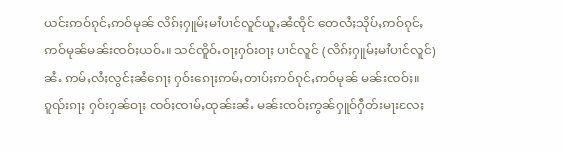ယင်းဢဝ်ၵုင်ႇဢဝ်မုၼ် လိၵ်ႈႁူမ်ႈမၢႆပၢင်လူင်ယူႇၼႆၸိုင် တေလႆႈသိုပ်ႇဢဝ်ၵုင်ႇဢဝ်မုၼ်မၼ်းၸဝ်ႈယဝ်ႉ။ သင်ၸိူဝ်ႉဝႃႈႁဝ်းဝႃႈ ပၢင်လူင် (လိၵ်ႈႁူမ်ႈမၢႆပၢင်လူင်)ၼႆႉ ဢမ်ႇလႆႈလွင်ႈၼႆၵေႃႈ ႁဝ်းၵေႃႈဢမ်ႇတၢပ်ႈဢဝ်ၵုင်ႇဢဝ်မုၼ် မၼ်းၸဝ်ႈ။ ၵူၺ်းၵႃႈ ႁဝ်းႁၼ်ဝႃႈ ၸဝ်ႈၸၢမ်ႇထုၼ်းၼႆႉ မၼ်းၸဝ်ႈဢွၼ်ႁူဝ်ႁဵတ်းမႃးလႄႈ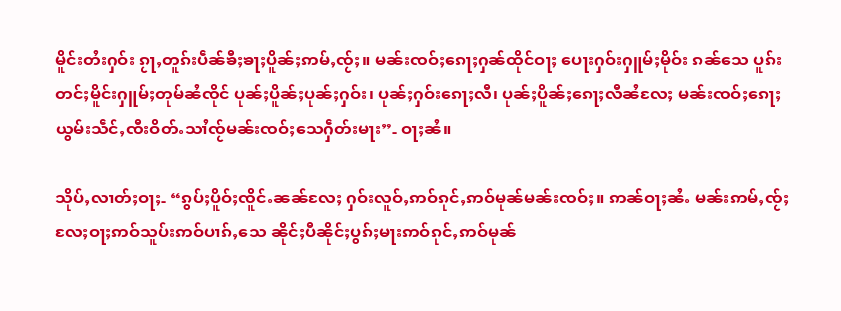မိူင်းတႆးႁဝ်း ၵႂႃႇတူၵ်းပဵၼ်ၶီႈၶႃႈပိူၼ်ႈဢမ်ႇၸႂ်ႈ။ မၼ်းၸဝ်ႈၵေႃႈႁၼ်ထိုင်ဝႃႈ ပေႃးႁဝ်းႁူမ်ႈမိုဝ်း ၵၼ်သေ ပူၵ်းတင်ႈမိူင်းႁူမ်ႈတုမ်ၼႆၸိုင် ပုၼ်ႈပိူၼ်ႈပုၼ်ႈႁဝ်း၊ ပုၼ်ႈႁဝ်းၵေႃႈလီ၊ ပုၼ်ႈပိူၼ်ႈၵေႃႈလီၼႆလႄႈ မၼ်းၸဝ်ႈၵေႃႈ ယွမ်းသဵင်ႇၸီးဝိတ်ႉသၢႆၸႂ်မၼ်းၸဝ်ႈသေႁဵတ်းမႃး”- ဝႃႈၼႆ။

သိုပ်ႇလၢတ်ႈဝႃႈ- “ၵွပ်ႈပိူဝ်ႈၸိူင်ႉၼၼ်လႄႈ ႁဝ်းလူဝ်ႇဢဝ်ၵုင်ႇဢဝ်မုၼ်မၼ်းၸဝ်ႈ။ ဢၼ်ဝႃႈၼႆႉ မၼ်းဢမ်ႇၸႂ်ႈလႄႈဝႃႈဢဝ်သူပ်းဢဝ်ပၢၵ်ႇသေ ၼိုင်ႈပီၼိုင်ႈပွၵ်ႈမႃးဢဝ်ၵုင်ႇဢဝ်မုၼ်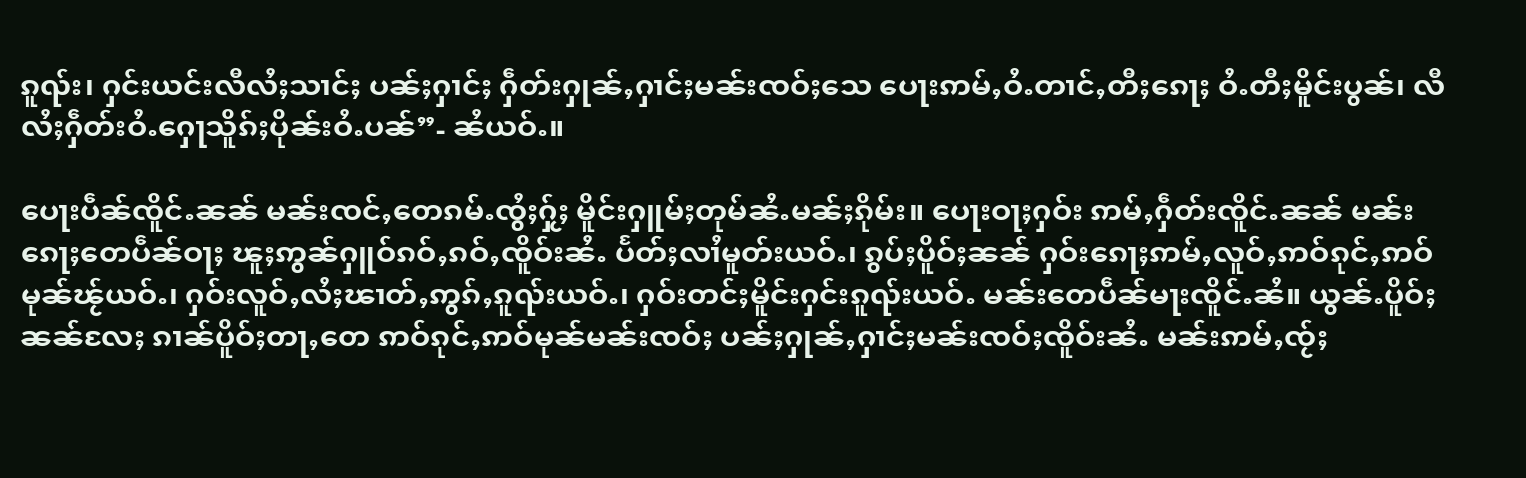ၵူၺ်း၊ ႁင်းယင်းလီလႆႈသၢင်ႈ ပၼ်ႈႁၢင်ႈ ႁဵတ်းႁုၼ်ႇႁၢင်ႈမၼ်းၸဝ်ႈသေ ပေႃးဢမ်ႇဝႆႉတၢင်ႇတီႈၵေႃႈ ဝႆႉတီႈမိူင်းပွၼ်၊ လီလႆႈႁဵတ်းဝႆႉႁေႃသိူၵ်ႈပိုၼ်းဝႆႉပၼ်”- ၼႆယဝ်ႉ။

ပေႃးပဵၼ်ၸိူင်ႉၼၼ် မၼ်းၸင်ႇတေၵမ်ႉၸွႆႈႁႂ်ႈ မိူင်းႁူမ်ႈတုမ်ၼႆႉမၼ်ႈၵိုမ်း။ ပေႃးဝႃႈႁဝ်း ဢမ်ႇႁဵတ်းၸိူင်ႉၼၼ် မၼ်းၵေႃႈတေပဵၼ်ဝႃႈ ၽူႈဢွၼ်ႁူဝ်ၵဝ်ႇၵဝ်ႇၸိူဝ်းၼႆႉ ပႅတ်ႈလၢႆမူတ်းယဝ်ႉ၊ ၵွပ်ႈပိူဝ်ႈၼၼ် ႁဝ်းၵေႃႈဢမ်ႇလူဝ်ႇဢဝ်ၵုင်ႇဢဝ်မုၼ်ၽႂ်ယဝ်ႉ၊ ႁဝ်းလူဝ်ႇလႆႈၽၢတ်ႇဢွၵ်ႇၵူၺ်းယဝ်ႉ၊ ႁဝ်းတင်ႈမိူင်းႁင်းၵူၺ်းယဝ်ႉ မၼ်းတေပဵၼ်မႃးၸိူင်ႉၼႆ။ ယွၼ်ႉပိူဝ်ႈၼၼ်လႄႈ ၵၢၼ်ပိူဝ်ႈတႃႇတေ ဢဝ်ၵုင်ႇဢဝ်မုၼ်မၼ်းၸဝ်ႈ ပၼ်ႈႁုၼ်ႇႁၢင်ႈမၼ်းၸဝ်ႈၸိူဝ်းၼႆႉ မၼ်းဢမ်ႇၸႂ်ႈ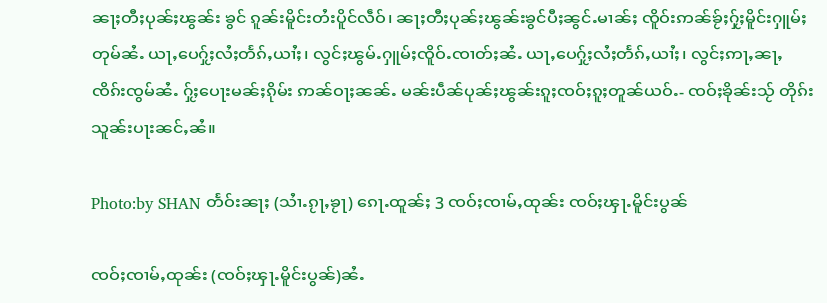ၼႃႈတီႈပုၼ်ႈၽွၼ်း ၶွင် ၵူၼ်းမိူင်းတႆးပိူင်လဵဝ်၊ ၼႃႈတီႈပုၼ်ႈၽွၼ်းၶွင်ပီႈၼွင်ႉမၢၼ်ႈ ၸိူဝ်းဢၼ်ၶႂ်ႈႁႂ်ႈမိူင်းႁူမ်ႈတုမ်ၼႆႉ ယႃႇပေႁႂ်ႈလႆႈတႅၵ်ႇယၢႆႈ၊ လွင်ႈၽွမ်ႉႁူမ်ႈၸိူဝ်ႉၸၢတ်ႈၼႆႉ ယႃႇပေႁႂ်ႈလႆႈတႅၵ်ႇယၢႆႈ၊ လွင်ႈဢႃႇၼႃႇ ၸိၵ်းၸွမ်ၼႆႉ ႁႂ်ႈပေႃးမၼ်ႈၵိုမ်း ဢၼ်ဝႃႈၼၼ်ႉ မၼ်းပဵၼ်ပုၼ်ႈၽွၼ်းၵူႈၸဝ်ႈၵူႈတူၼ်ယဝ်ႉ- ၸဝ်ႈၶိုၼ်းသႂ် တိုၵ်းသူၼ်းပႃးၼင်ႇၼႆ။

Photo:by SHAN တႅဝ်းၼႃႈ (သႆၢႉၵႂႃႇၶႂႃ) ၵေႃႉထူၼ်ႈ 3 ၸဝ်ႈၸၢမ်ႇထုၼ်း ၸဝ်ႈၾႃႉမိူင်းပွၼ်

ၸဝ်ႈၸၢမ်ႇထုၼ်း (ၸဝ်ႈၾႃႉမိူင်းပွၼ်)ၼႆႉ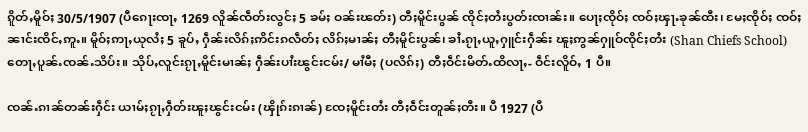ၵိူတ်ႇမိူဝ်ႈ 30/5/1907 (ပီၵေႃးၸႃႇ 1269 လိူၼ်ၸဵတ်းလွင်ႈ 5 ၶမ်ႈ ဝၼ်းၽတ်း) တီႈမိူင်းပွၼ် ၸိုင်ႈတႆးပွတ်းၸၢၼ်း။ ပေႃႈၸိုဝ်ႈ ၸဝ်ႈၾႃႉၶုၼ်ထီး၊ မႄႈၸိုဝ်ႈ ၸဝ်ႈၼၢင်းၸိင်ႇဢူႉ။ မိူဝ်ႈဢႃႇယုလႆႈ 5 ၶူပ်ႇ ႁဵၼ်းလိၵ်ႈဢိင်းၵလဵတ်ႈ လိၵ်ႈမၢၼ်ႈ တီႈမိူင်းပွၼ်၊ ၶၢႆႉၵႂႃႇယူႇႁူင်းႁဵၼ်း ၽူႈဢွၼ်ႁူဝ်ၸိုင်ႈတႆး (Shan Chiefs School) တေႃႇပူၼ်ႉၸၼ်ႉသိပ်း။ သိုပ်ႇလူင်းၵႂႃႇမိူင်းမၢၼ်ႈ ႁဵၼ်းပၢႆးၽွင်းငမ်း/ မၢႆမီႈ (ပလိၵ်ႈ) တီႈဝဵင်းမိတ်ႉထိလႃႇ- ဝဵင်းလိူဝ်ႇ 1 ပီ။

ၸၼ်ႉၵၢၼ်တၼ်းႁဵင်း ယၢမ်ႈၵႂႃႇႁဵတ်းၽူႈၽွင်းငမ်း (ၾိုၵ်းၵၢၼ်) ၸႄႈမိူင်းတႆး တီႈဝဵင်းတူၼ်ႈတီး။ ပီ 1927 (ပီ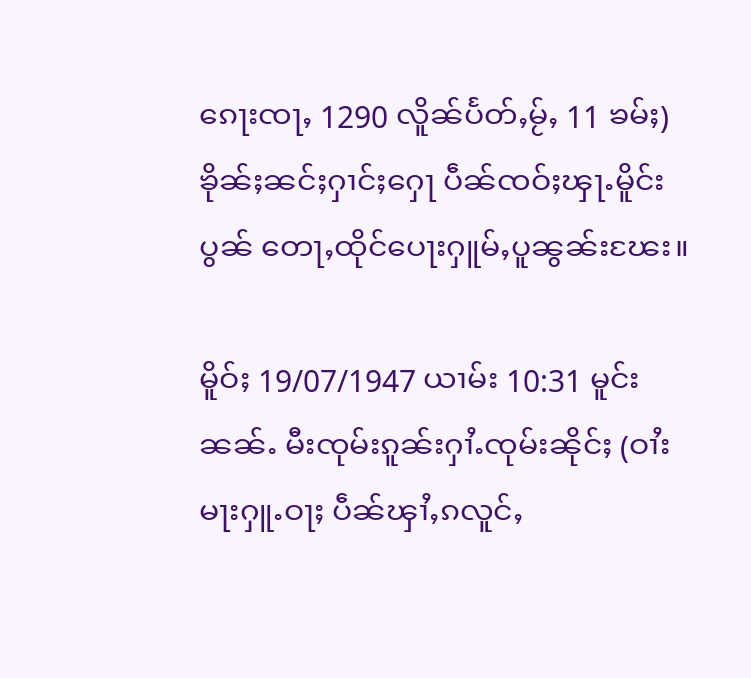ၵေႃးၸႃႇ 1290 လိူၼ်ပႅတ်ႇမႂ်ႇ 11 ၶမ်ႈ) ၶိုၼ်ႈၼင်ႈႁၢင်ႈႁေႃ ပဵၼ်ၸဝ်ႈၾႃႉမိူင်းပွၼ် တေႃႇထိုင်ပေႃးႁူမ်ႇပူၼွၼ်းၽႄး။

မိူဝ်ႈ 19/07/1947 ယၢမ်း 10:31 မူင်းၼၼ်ႉ မီးၸုမ်းၵူၼ်းႁၢႆႉၸုမ်းၼိုင်ႈ (ဝၢႆးမႃးႁူႉဝႃႈ ပဵၼ်ၾၢႆႇၵလူင်ႇ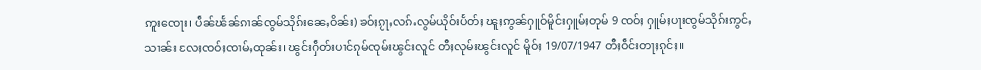ဢူးၸေႃး၊ ပဵၼ်ၽႅၼ်ၵၢၼ်ၸွမ်သိုၵ်းၼေႇဝိၼ်း) ၶဝ်ႈၵႂႃႇလၵ်ႉလွမ်ယိုဝ်းပႅတ်ႈ ၽူႈဢွၼ်ႁူဝ်မိူင်းႁူမ်ႈတုမ် 9 ၸဝ်ႈ ႁူမ်ႈပႃးၸွမ်သိုၵ်းဢွင်ႇသၢၼ်း လႄႈၸဝ်ႈၸၢမ်ႇထုၼ်း၊ ၽွင်းႁဵတ်းပၢင်ၵုမ်ၸုမ်းၽွင်းလူင် တီႈလုမ်းၽွင်းလူင် မိူဝ်ႈ 19/07/1947 တီႈဝဵင်းတႃႈၵုင်ႈ။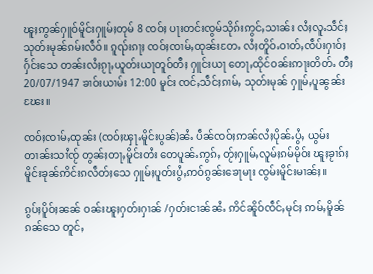ၽူႈဢွၼ်ႁူဝ်မိူင်းႁူမ်ႈတုမ် 8 ၸဝ်ႈ ပႃးတင်းၸွမ်သိုၵ်းဢွင်ႇသၢၼ်း လႆႈလူႉသဵင်ႈသုတ်းမုၼ်ၵမ်းလဵဝ်။ ၵူၺ်းၵႃႈ ၸဝ်ႈၸၢမ်ႇထုၼ်းတႄႉ လႆႈတိူဝ်ႉဝၢတ်ႇၸဵပ်းႁၢဝ်ႈႁႅင်းသေ တၼ်းလႆႈၵႂႃႇယူတ်းယႃတူဝ်တီႈ ႁူင်းယႃ တေႃႇထိုင်ဝၼ်းဢႃးတိတ်ႉ တီႈ 20/07/1947 ၶၢဝ်းယၢမ်း 12:00 မူင်း ၸင်ႇသဵင်ႈၵၢမ်ႇ သုတ်းမုၼ် ႁူမ်ႇပူၼွၼ်းၽႄး။

ၸဝ်ႈၸၢမ်ႇထုၼ်း (ၸဝ်ႈၾႃႉမိူင်းပွၼ်)ၼႆႉ ပဵၼ်ၸဝ်ႈဢၼ်လႆႈပိုၼ်ႉပွႆႇ ယွမ်းတၢၼ်းသၢႆၸႂ် တွၼ်ႈတႃႇမိူင်းတႆး တေပူၼ်ႉဢွၵ်ႇ တႂ်ႈႁူမ်ႇလူမ်ႈၵမ်မိုဝ်း ၽူႈၶႂၢၵ်ႈမိူင်းၶုၼ်ဢိင်းၵလဵတ်ႈသေ ႁူမ်ႈပူတ်းပွႆႇဢဝ်ၵွၼ်းၶေႃမႃး ၸွမ်းမိူင်းမၢၼ်ႈ။

ၵွပ်ႈပိူဝ်ႈၼၼ် ဝၼ်းၽူႈႁတ်းႁၢၼ် /ႁတ်းငၢၼ်ၼႆႉ ဢိင်ၼိူဝ်ၸဵင်ႇမုင်ႈ ဢမ်ႇမိူၼ်ၵၼ်သေ တူင်ႇ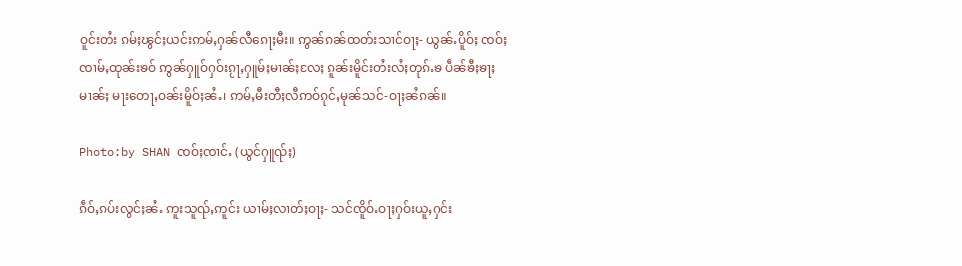ဝူင်းတႆး ၵမ်ႈၽွင်ႈယင်းဢမ်ႇႁၼ်လီၵေႃႈမီး။ ဢွၼ်ၵၼ်ထတ်းသၢင်ဝႃႈ- ယွၼ်ႉပိူဝ်ႈ ၸဝ်ႈၸၢမ်ႇထုၼ်းၶဝ် ဢွၼ်ႁူဝ်ႁဝ်းၵႂႃႇႁူမ်ႈမၢၼ်ႈလႄႈ ၵူၼ်းမိူင်းတႆးလႆႈတုၵ်ႉၶ ပဵၼ်ၶီႈၶႃႈမၢၼ်ႈ မႃးတေႃႇဝၼ်းမိူဝ်ႈၼႆႉ၊ ဢမ်ႇမီးတီႈလီဢဝ်ၵုင်ႇမုၼ်သင်-ဝႃႈၼႆၵၼ်။

Photo:by SHAN ၸဝ်ႈၸၢင်ႉ (ယွင်ႁူၺ်ႈ)

ၵဵဝ်ႇၵပ်းလွင်ႈၼႆႉ ဢူးသူၺ်ႇဢူင်း ယၢမ်ႈလၢတ်ႈဝႃႈ- သင်ၸိူဝ်ႉဝႃႈႁဝ်းယူႇႁင်း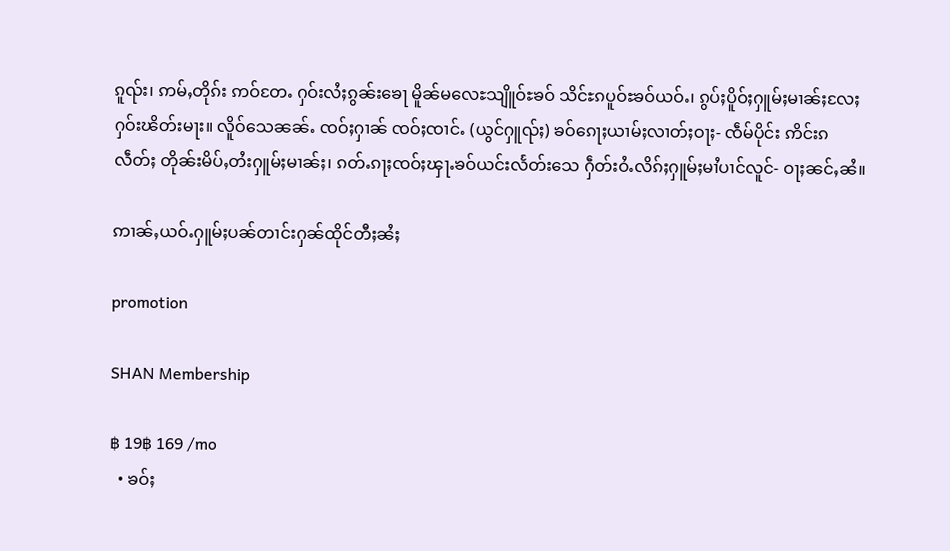ၵူၺ်း၊ ဢမ်ႇတိုၵ်း ဢဝ်တႄႉ ႁဝ်းလႆႈၵွၼ်းၶေႃ မိူၼ်မလေႊသျိူဝ်ႊၶဝ် သိင်ႊၵပူဝ်ႊၶဝ်ယဝ်ႉ၊ ၵွပ်ႈပိူဝ်ႈႁူမ်ႈမၢၼ်ႈလႄႈ ႁဝ်းၽိတ်းမႃး။ လိူဝ်သေၼၼ်ႉ ၸဝ်ႈႁၢၼ် ၸဝ်ႈၸၢင်ႉ (ယွင်ႁူၺ်ႈ) ၶဝ်ၵေႃႈယၢမ်ႈလၢတ်ႈဝႃႈ- ၸဵမ်ပိုင်း ဢိင်းၵလဵတ်ႈ တိုၼ်းမိပ်ႇတႆးႁူမ်ႈမၢၼ်ႈ၊ ၵတ်ႉၵႃႈၸဝ်ႈၾႃႉၶဝ်ယင်းလႅတ်းသေ ႁဵတ်းဝႆႉလိၵ်ႈႁူမ်ႈမၢႆပၢင်လူင်- ဝႃႈၼင်ႇၼႆ။

ဢၢၼ်ႇယဝ်ႉႁူမ်ႈပၼ်တၢင်းႁၼ်ထိုင်တီႈၼႆႈ

promotion

SHAN Membership

฿ 19฿ 169 /mo
  • ၶဝ်ႈ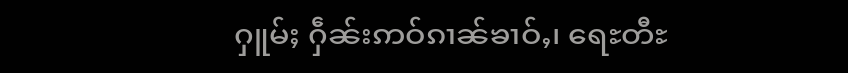ႁူမ်ႈ ႁဵၼ်းဢဝ်ၵၢၼ်ၶၢဝ်ႇ၊ ရေႊတီႊ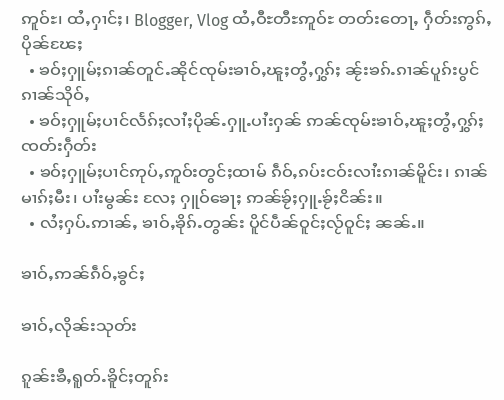ဢူဝ်ႊ၊ ထႆႇႁၢင်ႈ၊ Blogger, Vlog ထႆႇဝီႊတီႊဢူဝ်ႊ တတ်းတေႃႇ ႁဵတ်းဢွၵ်ႇ ပိုၼ်ၽႄႈ
  • ၶဝ်ႈႁူမ်ႈၵၢၼ်တူင်ႉၼိုင်ၸုမ်းၶၢဝ်ႇၽူႈတွႆႇႁွၵ်ႈ ၼႂ်းၶၵ်ႉၵၢၼ်ပူၵ်းပွင်ၵၢၼ်သိုဝ်ႇ
  • ၶဝ်ႈႁူမ်ႈပၢင်လႅၵ်ႈလၢႆႈပိုၼ်ႉႁူႉပၢႆးႁၼ် ဢၼ်ၸုမ်းၶၢဝ်ႇၽူႈတွႆႇႁွၵ်ႈၸတ်းႁဵတ်း
  • ၶဝ်ႈႁူမ်ႈပၢင်ဢုပ်ႇဢူဝ်းတွင်ႈထၢမ် ၵဵဝ်ႇၵပ်းငဝ်းလၢႆးၵၢၼ်မိူင်း၊ ၵၢၼ်မၢၵ်ႈမီး၊ ပၢႆးမွၼ်း လႄႈ ႁူဝ်ၶေႃႈ ဢၼ်ၶႂ်ႈႁူႉၶႂ်ႈငိၼ်း။
  • လႆႈႁပ်ႉဢၢၼ်ႇ ၶၢဝ်ႇၶိုၵ်ႉတွၼ်း ပိူင်ပဵၼ်ဝူင်ႈလႂ်ဝူင်ႈ ၼၼ်ႉ။

ၶၢဝ်ႇဢၼ်ၵဵဝ်ႇၶွင်ႈ

ၶၢဝ်ႇလိုၼ်းသုတ်း

ၵူၼ်းၶီႇရူတ်ႉၶိူင်ႈတူၵ်း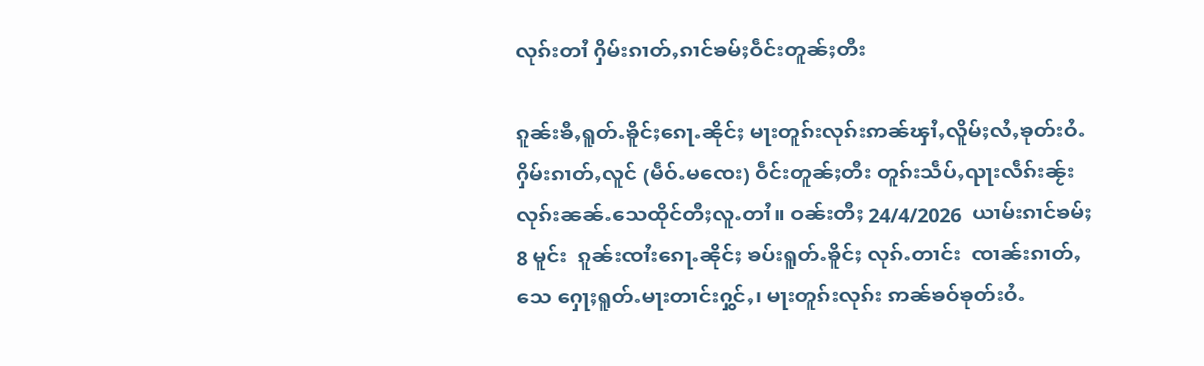လုၵ်းတၢႆ ႁိမ်းၵၢတ်ႇၵၢင်ၶမ်ႈဝဵင်းတူၼ်ႈတီး

ၵူၼ်းၶီႇရူတ်ႉၶိူင်ႈၵေႃႉၼိုင်ႈ မႃးတူၵ်းလုၵ်းဢၼ်ၾၢႆႇလိူမ်ႈလႆႇၶုတ်းဝႆႉ ႁိမ်းၵၢတ်ႇလူင် (မဵဝ်ႉမၸေး) ဝဵင်းတူၼ်ႈတီး တူၵ်းသဵပ်ႇၺႃးလဵၵ်းၼႂ်းလုၵ်းၼၼ်ႉသေထိုင်တီႈလူႉတၢႆ။ ဝၼ်းတီႈ 24/4/2026  ယၢမ်းၵၢင်ၶမ်ႈ 8 မူင်း  ၵူၼ်းၸၢႆးၵေႃႉၼိုင်ႈ ၶပ်းရူတ်ႉၶိူင်ႈ လုၵ်ႉတၢင်း  ၸၢၼ်းၵၢတ်ႇသေ ႁေႃႈရူတ်ႉမႃးတၢင်းႁွင်ႇ၊ မႃးတူၵ်းလုၵ်း ဢၼ်ၶဝ်ၶုတ်းဝႆႉ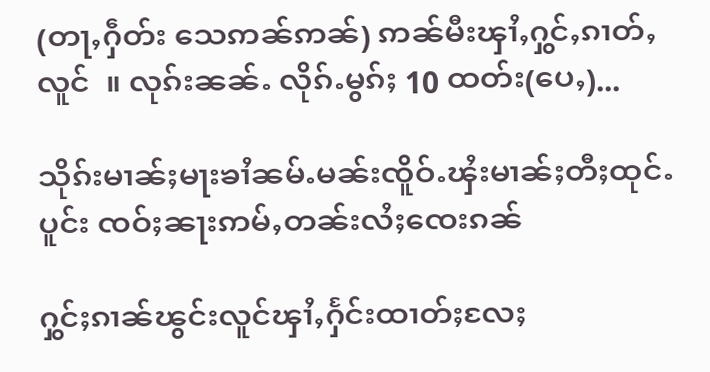(တႃႇႁဵတ်း သေဢၼ်ဢၼ်) ဢၼ်မီးၾၢႆႇႁွင်ႇၵၢတ်ႇလူင်  ။ လုၵ်းၼၼ်ႉ လိုၵ်ႉမွၵ်ႈ 10 ထတ်း(ပေႇ)...

သိုၵ်းမၢၼ်ႈမႃးၶၢႆၼမ်ႉမၼ်းၸိူဝ်ႉၾႆးမၢၼ်ႈတီႈထုင်ႉပူင်း ၸဝ်ႈၼႃးဢမ်ႇတၼ်းလႆႈၸေးၵၼ်

ႁွင်ႈၵၢၼ်ၽွင်းလူင်ၾၢႆႇႁႅင်းထၢတ်ႈလႄႈ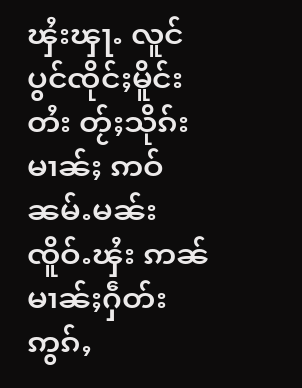ၾႆးၾႃႉ လူင်ပွင်ၸိုင်ႈမိူင်းတႆး တႂ်ႈသိုၵ်းမၢၼ်ႈ ဢဝ် ၼမ်ႉမၼ်း ၸိူဝ်ႉၾႆး ဢၼ်မၢၼ်ႈႁဵတ်းဢွၵ်ႇ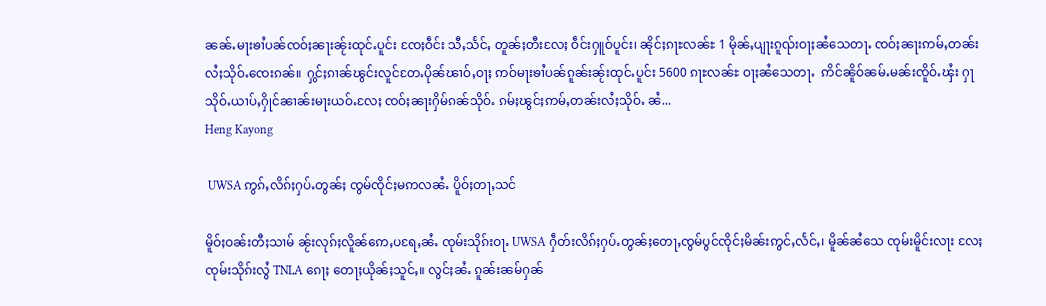ၼၼ်ႉမႃးၶၢႆပၼ်ၸဝ်ႈၼႃးၼႂ်းထုင်ႉပူင်း ၸႄႈဝဵင်း သီႇသႅင်ႇ တူၼ်ႈတီးလႄႈ ဝဵင်းႁူဝ်ပူင်း၊ ၼိုင်ႈၵႃႊလၼ်ႊ 1 မိုၼ်ႇပျႃးၵူၺ်းဝႃႈၼႆသေတႃႉ ၸဝ်ႈၼႃးဢမ်ႇတၼ်းလႆႈသိုဝ်ႉၸေးၵၼ်။  ႁွင်ႈၵၢၼ်ၽွင်းလူင်တႄႉပိုၼ်ၽၢဝ်ႇဝႃႈ ဢဝ်မႃးၶၢႆပၼ်ၵူၼ်းၼႂ်းထုင်ႉပူင်း 5600 ၵႃႊလၼ်ႊ ဝႃႈၼႆသေတႃႉ  ဢိင်ၼိူဝ်ၼမ်ႉမၼ်းၸိူဝ်ႉၾႆး ႁႃသိုဝ်ႉယၢပ်ႇႁိုင်ၼၢၼ်းမႃးယဝ်ႉလႄႈ ၸဝ်ႈၼႃးႁိမ်ၵၼ်သိုဝ်ႉ ၵမ်ႈၽွင်ႈဢမ်ႇတၼ်းလႆႈသိုဝ်ႉ ၼႆ...
Heng Kayong

 UWSA ဢွၵ်ႇလိၵ်ႈႁပ်ႉတွၼ်ႈ ၸွမ်ၸိုင်ႈမဢလၼႆႉ ပိူဝ်ႈတႃႇသင်

မိူဝ်ႈဝၼ်းတီႈသၢမ် ၼႂ်းလုၵ်ႈလိူၼ်ဢေႇပရႄႇၼႆႉ ၸုမ်းသိုၵ်းဝႃႉ UWSA ႁဵတ်းလိၵ်ႈႁပ်ႉတွၼ်ႈတေႃႇၸွမ်ပွင်ၸိုင်ႈမိၼ်းဢွင်ႇလႅင်ႇ၊ မိူၼ်ၼႆသေ ၸုမ်းမိူင်းလႃး လႄႈ ၸုမ်းသိုၵ်းလွႆ TNLA ၵေႃႈ တေႃႈယိုၼ်ႈသူင်ႇ။ လွင်ႈၼႆႉ ၵူၼ်းၼမ်ႁၼ်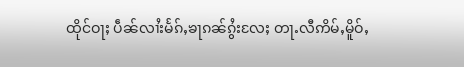ထိုင်ဝႃႈ ပဵၼ်လၢႆးမႅၵ်ႇၶႃၵၼ်ၵွႆးလႄႈ တႃႉလီဢိမ်ႇမိူဝ်ႇ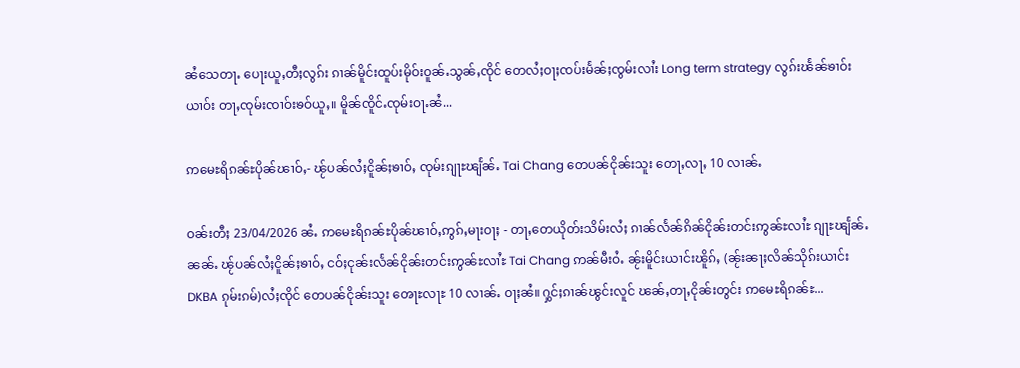ၼႆသေတႃႉ ပေႃးယူႇတီႈလွၵ်း ၵၢၼ်မိူင်းထူပ်းမိုဝ်းဝူၼ်ႉသွၼ်ႇၸိုင် တေလႆႈဝႃႈၸပ်းမႅၼ်ႈၸွမ်းလၢႆး Long term strategy လွၵ်းၽႅၼ်ၶၢဝ်းယၢဝ်း တႃႇၸုမ်းၸၢဝ်းၶဝ်ယူႇ။ မိူၼ်ၸိူင်ႉၸုမ်းဝႃႉၼႆ...

ဢမေႊရိၵၼ်ႊပိုၼ်ၽၢဝ်ႇ- ၽႂ်ပၼ်လႆႈငိူၼ်ႈၶၢဝ်ႇ ၸုမ်းၵျႃႊၽျႅၼ်ႉ Tai Chang တေပၼ်ငိုၼ်းသူး တေႃႇလႃႇ 10 လၢၼ်ႉ

ဝၼ်းတီႈ 23/04/2026 ၼႆႉ ဢမေႊရိၵၼ်ႊပိုၼ်ၽၢဝ်ႇဢွၵ်ႇမႃးဝႃႈ - တႃႇတေယိုတ်းသိမ်းလႆႈ ၵၢၼ်လႅၼ်ၵိၼ်ငိုၼ်းတင်းဢွၼ်ႊလၢႆႊ ၵျႃႊၽျႅၼ်ႉၼၼ်ႉ ၽႂ်ပၼ်လႆႈငိူၼ်ႈၶၢဝ်ႇ ငဝ်ႈငုၼ်းလႅၼ်ငိုၼ်းတင်းဢွၼ်ႊလၢႆႊ Tai Chang ဢၼ်မီးဝႆႉ ၼႂ်းမိူင်းယၢင်းၽိူၵ်ႇ (ၼႂ်းၼႃႈလိၼ်သိုၵ်းယၢင်း DKBA ၵုမ်းၵမ်)လႆႈၸိုင် တေပၼ်ငိုၼ်းသူး ၻေႃႊလႃႊ 10 လၢၼ်ႉ ဝႃႈၼႆ။ ႁွင်ႈၵၢၼ်ၽွင်းလူင် ၽၼ်ႇတႃႇငိုၼ်းတွင်း ဢမေႊရိၵၼ်ႊ...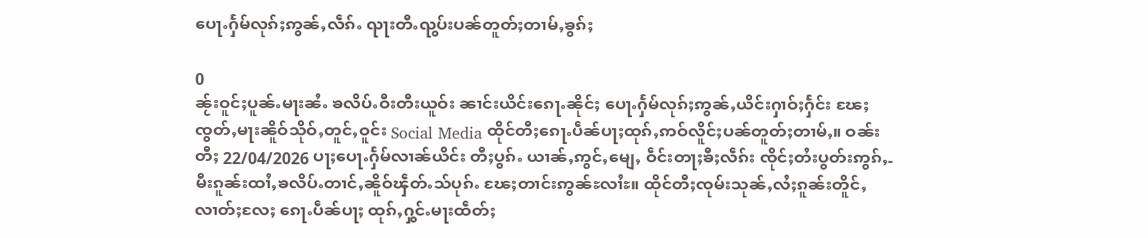ပေႃႉႁႅမ်လုၵ်ႈဢွၼ်ႇလဵၵ်ႉ ၺႃးတီႉၺွပ်းပၼ်တူတ်ႈတၢမ်ႇၶွၵ်ႈ

0
ၼႂ်းဝူင်ႈပူၼ်ႉမႃးၼႆႉ ၶလိပ်ႉဝီးတီးယူဝ်း ၼၢင်းယိင်းၵေႃႉၼိုင်ႈ ပေႃႉႁႅမ်လုၵ်ႈဢွၼ်ႇယိင်းႁၢဝ်ႈႁႅင်း ၽႄႈၸွတ်ႇမႃးၼိူဝ်သိုဝ်ႇတူင်ႇဝူင်း Social Media ထိုင်တီႈၵေႃႉပဵၼ်ပႃႈထုၵ်ႇဢဝ်လိူင်ႈပၼ်တူတ်ႈတၢမ်ႇ။ ဝၼ်းတီႈ 22/04/2026 ပႃႈပေႃႉႁႅမ်လၢၼ်ယိင်း တီႈပွၵ်ႉ ယၢၼ်ႇဢွင်ႇမျေႇ ဝဵင်းတႃႈၶီႈလဵၵ်း ၸိုင်ႈတႆးပွတ်းဢွၵ်ႇ- မီးၵူၼ်းထၢႆႇၶလိပ်ႉတၢင်ႇၼိူဝ်ၾဵတ်ႉသ်ပုၵ်ႉ ၽႄႈတၢင်းဢွၼ်ႊလၢႆႊ။ ထိုင်တီႈၸုမ်းသုၼ်ႇလႆႈၵူၼ်းတိူင်ႇလၢတ်ႈလႄႈ ၵေႃႉပဵၼ်ပႃႈ ထုၵ်ႇႁွင်ႉမႃးထဵတ်ႈ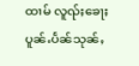ထၢမ် လူၺ်ႈၶေႃႈပူၼ်ႉပႅၼ်သုၼ်ႇ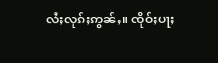လႆႈလုၵ်ႈဢွၼ်ႇ။ ၸိုဝ်ႈပႃႈ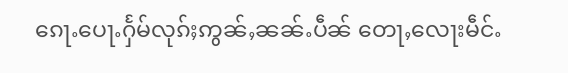ၵေႃႉပေႃႉႁႅမ်လုၵ်ႈဢွၼ်ႇၼၼ်ႉပဵၼ် တေႃႇလေႃးမဵင်ႉ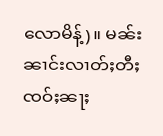လောမိန့်)။ မၼ်းၼၢင်းလၢတ်ႈတီႈၸဝ်ႈၼႃႈ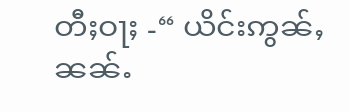တီႈဝႃႈ -“ ယိင်းဢွၼ်ႇၼၼ်ႉ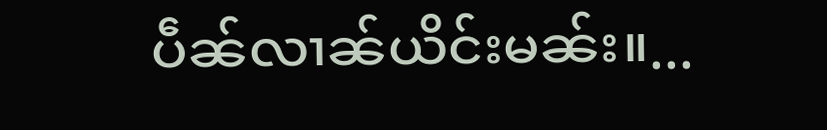ပဵၼ်လၢၼ်ယိင်းမၼ်း။...